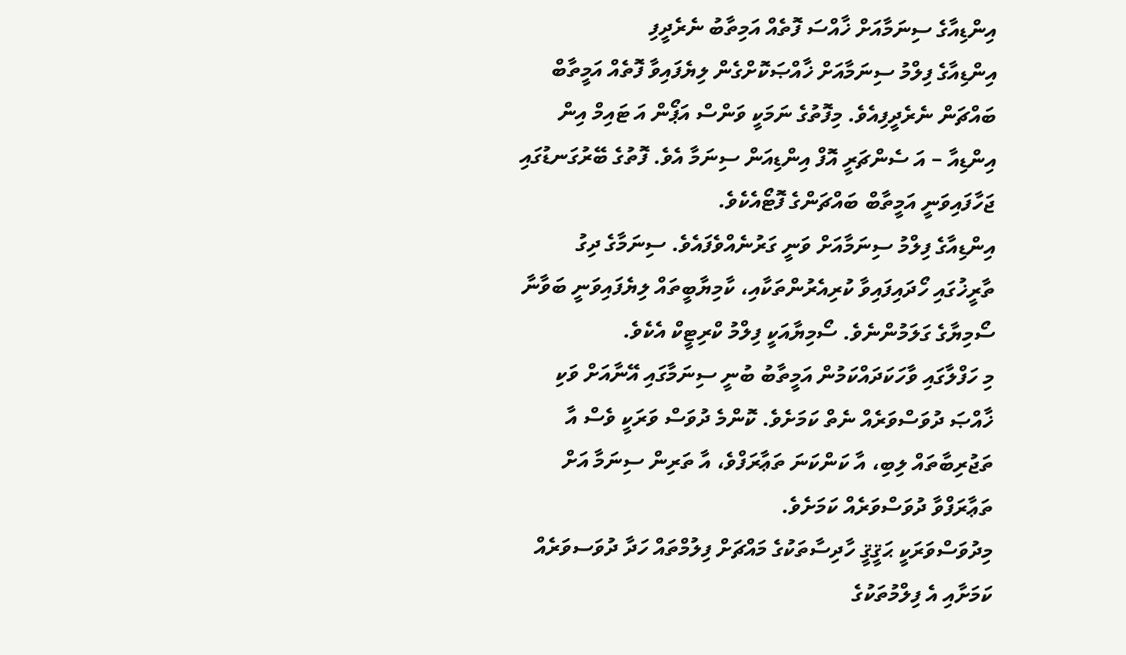އިންޑިއާގެ ސިނަމާއަށް ޚާއްސަ ފޮތެއް އަމިތާބު ނެރެދީފި
އިންޑިއާގެ ފިލްމު ސިނަމާއަށް ޚާއްޞަކޮށްގެން ލިޔެފައިވާ ފޮތެއް އަމީތާބް ބައްޗަން ނެރެދީފިއެވެ. މިފޮތުގެ ނަމަކީ ވަންސް އަޕޯން އަ ޓައިމް އިން އިންޑިއާ – އަ ސެންޗަރީ އޮފް އިންޑިއަން ސިނަމާ އެވެ. ފޮތުގެ ބޭރުގަނޑުގައި ޖަހާފައިވަނީ އަމީތާބް ބައްޗަންގެ ފޮޓޯއެކެވެ.
އިންޑިއާގެ ފިލްމު ސިނަމާއަށް ވަނީ ގަރުނެއްވެފައެވެ. ސިނަމާގެ ދިގު ތާރީޚުގައި ހޯދައިފައިވާ ކުރިއެރުންތަކާއި، ކާމިޔާބީތައް ލިޔެފައިވަނީ ބަވާނާ ސޯމިޔާގެ ގަލަމުންނެވެ. ސޯމިޔާއަކީ ފިލްމު ކްރިޓީކް އެކެވެ.
މި ހަފްލާގައި ވާހަކަދައްކަމުން އަމީތާބު ބުނީ ސިނަމާގައި އޭނާއަށް ވަކި ޚާއްޞަ ދުވަސްވަރެއް ނެތް ކަމަށެވެ. ކޮންމެ ދުވަސް ވަރަކީ ވެސް އާ ތަޖުރިބާތައް ލިބި، އާ ކަންކަނަ ތަޢާރަފްވެ، އާ ތަރިން ސިނަމާ އަށް ތަޢާރަފްވާ ދުވަސްވަރެއް ކަމަށެވެ.
މިދުވަސްވަރަކީ ޙަޤީޤީ ހާދިސާތަކުގެ މައްޗަށް ފިލުމްތައް ހަދާ ދުވަސވަރެއް ކަމަށާއި އެ ފިލްމުތަކުގެ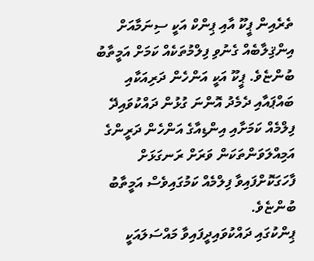ތެރެއިން ޕީކޫ އާއި ޕިންކް އަކީ ސިނަމާއަށް އިންޤިލާބެއް ގެނުވި ފިލްމުތަކެއް ކަމަށް އަމީތާބު ބުންޏެވެ. ޕީކޫ އަކީ އަންހެން ދަރިއަކާއި ބައްޕައާއި ދެމެދު އޮންނަ ގުޅުން ދައްކުވައިދޭ ފިލްމެއް ކަމަށާއި އިންޑިއާގެ އަންހެން ދަރީންގެ އަމިއްލަވަންތަކަން ވަރަށް ރަނގަޅަށް ފާހަގަކޮށްފައިވާ ފިލްމެއް ކަމުގައިވެސް އަމީތާބު ބުންޏެވެ.
ޕިންކުގައި ދައްކުވައިދީފައިވާ މައްސަލައަކީ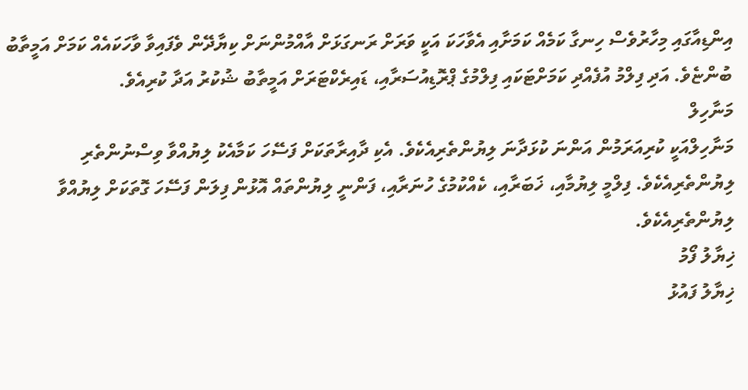އިންޑިއާގައި މިހާރުވެސް ހިނގާ ކަމެއް ކަމަށާއި އެވާހަކަ އަކީ ވަރަށް ރަނގަޅަށް އާއްމުންނަށް ކިޔާދޭން ވެފައިވާ ވާހަކައެއް ކަމަށް އަމީތާބު ބުންޏެވެ. އަދި ފިލްމު އުފެއްދި ކަމަށްޓަކައި ފިލްމުގެ ޕްރޮޑިއުސަރާއި، ޑައިރެކްޓަރަށް އަމީތާބު ޝުކުރު އަދާ ކުރިއެވެ.
މަނާހިލް
މަނާހިލްއަކީ ކުރިއަރަމުން އަންނަ ކުޅަދާނަ ލިޔުންތެރިއެކެވެ. އެކި ދާއިރާތަކަށް ފަސޭހަ ކަމާއެކު ލިޔުއްވާ ވިސްނުންތެރި ލިޔުންތެރިއެކެވެ. ފިލްމީ ލިޔުމާއި، ޚަބަރާއި، ކެއްކުމުގެ ހުނަރާއި، ފަންނީ ލިޔުންތައް އޮޅުން ފިލަން ފަސޭހަ ގޮތަކަށް ލިޔުއްވާ ލިޔުންތެރިއެކެވެ.
ޚިޔާލު ފޯމު
ޚިޔާލު ފައުޅު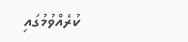ކުރެއްވުމުގައި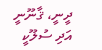ދީނީ، ޤާނޫނީ އަދި ސުލޫކީ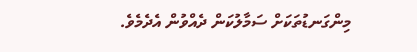މިންގަނޑުތަކަށް ސަމާލުކަން ދެއްވުން އެދެމެވެ.